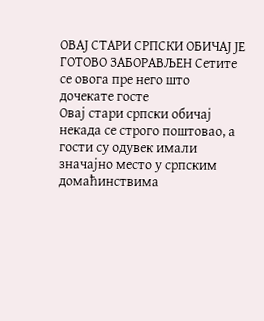ОВАЈ СТАРИ СРПСКИ ОБИЧАЈ ЈЕ ГОТОВО ЗАБОРАВЉЕН Сетите се овога пре него што дочекате госте
Овај стари српски обичај некада се строго поштовао, а гости су одувек имали значајно место у српским домаћинствима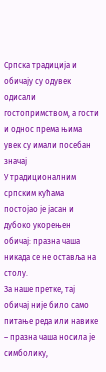Српска традиција и обичају су одувек одисали гостопримством, а гости и однос према њима увек су имали посебан значај
У традиционалним српским кућама постојао је јасан и дубоко укорењен обичај: празна чаша никада се не оставља на столу.
За наше претке, тај обичај није било само питање реда или навике – празна чаша носила је симболику,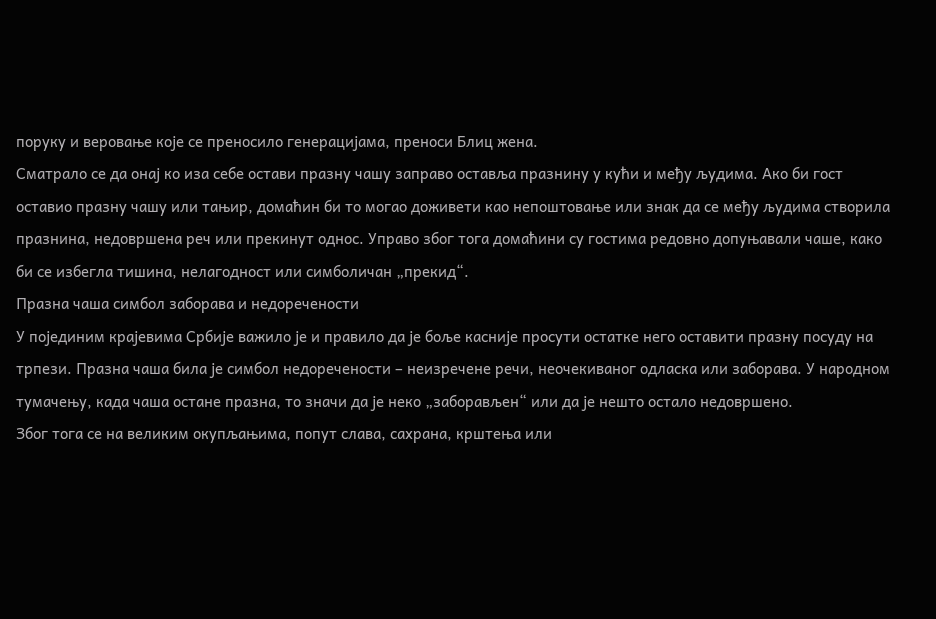поруку и веровање које се преносило генерацијама, преноси Блиц жена.
Сматрало се да онај ко иза себе остави празну чашу заправо оставља празнину у кући и међу људима. Ако би гост оставио празну чашу или тањир, домаћин би то могао доживети као непоштовање или знак да се међу људима створила празнина, недовршена реч или прекинут однос. Управо због тога домаћини су гостима редовно допуњавали чаше, како би се избегла тишина, нелагодност или симболичан „прекид“.
Празна чаша симбол заборава и недоречености
У појединим крајевима Србије важило је и правило да је боље касније просути остатке него оставити празну посуду на трпези. Празна чаша била је симбол недоречености – неизречене речи, неочекиваног одласка или заборава. У народном тумачењу, када чаша остане празна, то значи да је неко „заборављен“ или да је нешто остало недовршено.
Због тога се на великим окупљањима, попут слава, сахрана, крштења или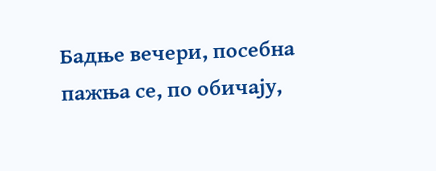Бадње вечери, посебна пажња се, по обичају,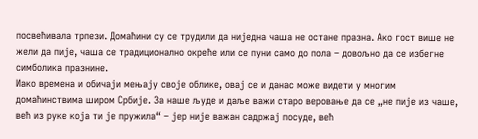посвећивала трпези. Домаћини су се трудили да ниједна чаша не остане празна. Ако гост више не жели да пије, чаша се традиционално окреће или се пуни само до пола – довољно да се избегне симболика празнине.
Иако времена и обичаји мењају своје облике, овај се и данас може видети у многим домаћинствима широм Србије. За наше људе и даље важи старо веровање да се „не пије из чаше, већ из руке која ти је пружила“ – јер није важан садржај посуде, већ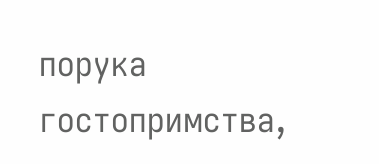порука гостопримства,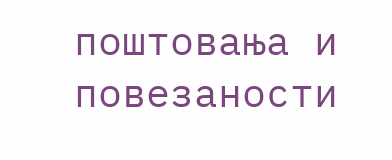поштовања и повезаности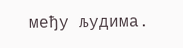међу људима.